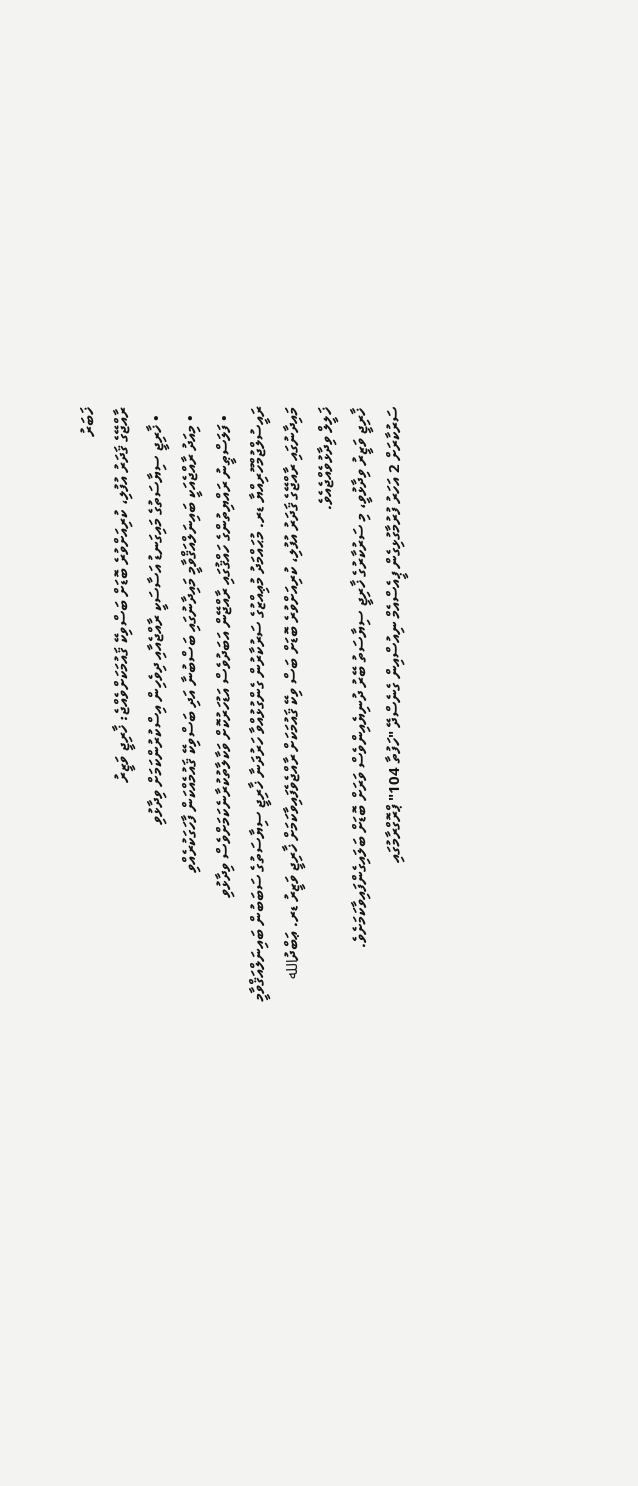ޚަބަރު
ރާއްޖޭގެ ޤަދަރު އުފުލި، ކުރިއަށްވުރެ ބޮޑަށް ބަސްވިކޭ ޤައުމަކަށްވެއްޖެ: ޚާރިޖީ ވަޒީރު
  • ޚާރިޖީ ސިޔާސަތުގެ މައިގަނޑު އަސާސަކީ ރާއްޖެއާއި ދިވެހިން އިސްކުރުންކަމަށް ވިދާޅުވި
  • މިއަދު ރާއްޖެއަކީ ބައިނަލްއަޤްވާމީ މައިދާނުގައި ބަސްބުނާ އަދި ބަސްވިކޭ ޤައުމެއްކަން ފާހަގަކުރެއްވި
  • ފަލަސްޠީނު ރައްޔިތުންގެ ހައްޤުގައި ރާއްޖޭން އަބަދުވެސް އަޑުހަރުކޮށް ވަކާލާތުކުރާނެކަމަށްވެސް ވިދާޅުވި
ރައީސުލްޖުމްހޫރިއްޔާ ޑރ. މުޙައްމަދު މުޢިއްޒުގެ ސަރުކާރުން ގެންގުޅުއްވާ ހަރުދަނާ ޚާރިޖީ ސިޔާސަތުގެ ސަބަބުން ބައިނަލްއަޤްވާމީ މައިދާނުގައި ރާއްޖޭގެ ޤަދަރު އުފުލި، ކުރިއަށްވުރެ ބޮޑަށް ބަސް ވިކޭ ޤައުމަކަށް ރާއްޖެވެފައިވާކަމަށް ޚާރިޖީ ވަޒީރު ޑރ. ޢަބްދުالله ޚަލީލް ވިދާޅުވެއްޖެއެވެ.
ޚާރިޖީ ވަޒީރު ވިދާޅުވީ، މި ސަރުކާރުގެ ޚާރިޖީ ސިޔާސަތު ބޭރު ދުނިޔެއިންވެސް ވަރަށް ބޮޑަށް ބަލައިގެންފައިވާކަމަށެވެ.
ސަރުކާރަށް 2 އަހަރު ފުރުމާގުޅިގެން ޕީއެސްއެމް ނިއުސްއިން ގެނެސްދޭ "ހަފުތާ 104" ޕްރޮގްރާމުގައި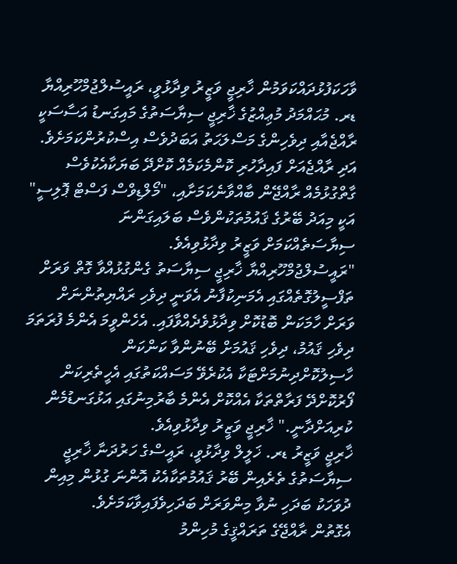ވާހަކަފުޅުދައްކަވަމުން ޚާރިޖީ ވަޒީރު ވިދާޅުވީ، ރައީސުލްޖުމްހޫރިއްޔާ ޑރ. މުޙައްމަދު މުޢިއްޒުގެ ޚާރިޖީ ސިޔާސަތުގެ މައިގަނޑު އަސާސަކީ ރާއްޖެއާއި ދިވެހިންގެ މަސްލަޙަތު އަބަދުވެސް އިސްކުރުންކަމަށެވެ. އަދި ރާއްޖެއަށް ފައިދާހުރި ކޮންމެކަމެއް ކޮށްދޭ ބަޔަކާއެކުވެސް ގާތްގުޅުމެއް ރާއްޖޭން ބާއްވާނެކަމަށާއި، "މޯލްޑިވްސް ފަސްޓް ޕޮލިސީ" އަކީ މިއަދު ބޭރުގެ ޤައުމުތަކުންވެސް ބަލައިގަންނަ ސިޔާސަތެއްކަމަށް ވަޒީރު ވިދާޅުވިއެވެ.
"ރައީސުލްޖުމްހޫރިއްޔާ ޚާރިޖީ ސިޔާސަތު ގެންގުޅުއްވާ ގޮތް ވަރަށް ތަފްސީލުގޮތެއްގައި އެމަނިކުފާނު އެވަނީ ދިވެހި ރައްޔިތުންނަށް ވަރަށް ހާމަކަން ބޮޑުކޮށް ވިދާޅުވެދެއްވާފައި. އެހެންވީމަ އެންމެ ފުރަތަމަ ދިވެހި ޤައުމު، ދިވެހި ޤައުމަށް ބޭނުންވާ ކަންކަން ހާސިލުކޮށްދިނުމަށްޓަކާ އެކުރެވޭ މަސައްކަތުގައި އެހީތެރިކަން ފޯރުކޮށްދޭ ފަރާތްތަކާ އެއްކޮށް އެންމެ ބާރުމިނުގައި އަޅުގަނޑުމެން ކުރިއަށްދާނީ." ޚާރިޖީ ވަޒީރު ވިދާޅުވިއެވެ.
ޚާރިޖީ ވަޒީރު ޑރ. ޚަލީލް ވިދާޅުވީ، ރައީސްގެ ހަރުދަނާ ޚާރިޖީ ސިޔާސަތުގެ ތެރެއިން ބޭރު ޤައުމުތަކާއެކު އޮންނަ ގުޅުން މިއިން ދުވަހަކު ބަދަހި ނުވާ މިންވަރަށް ބަދަހިވެފައިވާކަމަށެވެ.
އެގޮތުން ރާއްޖޭގެ ތަރައްޤީގެ މުހިންމު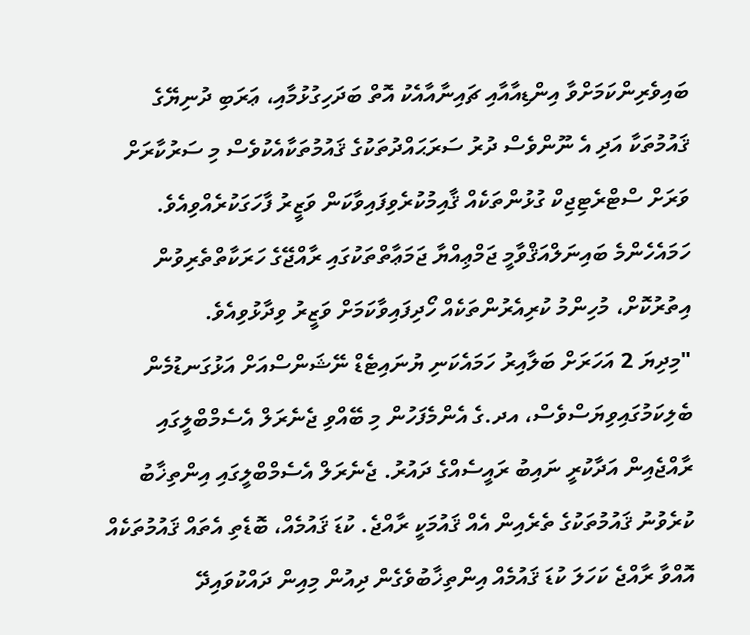ބައިވެރިންކަމަށްވާ އިންޑިއާއާއި ޗައިނާއާއެކު އޮތް ބަދަހިގުޅުމާއި، ޢަރަބި ދުނިޔޭގެ ޤައުމުތަކާ އަދި އެ ނޫންވެސް ދުރު ސަރަޙައްދުތަކުގެ ޤައުމުތަކާއެކުވެސް މި ސަރުކާރަށް ވަރަށް ސްޓްރެޓިޖިކް ގުޅުންތަކެއް ޤާއިމުކުރެވިފައިވާކަން ވަޒީރު ފާހަގަކުރެއްވިއެވެ. ހަމައެހެންމެ ބައިނަލްއަޤްވާމީ ޖަމްޢިއްޔާ ޖަމަޢާތްތަކުގައި ރާއްޖޭގެ ހަރަކާތްތެރިވުން އިތުރުކޮށް، މުހިންމު ކުރިއެރުންތަކެއް ހޯދިފައިވާކަމަށް ވަޒީރު ވިދާޅުވިއެވެ.
"މިދިޔަ 2 އަހަރަށް ބަލާއިރު ހަމައެކަނި ޔުނައިޓެޑް ނޭޝަންސްއަށް އަޅުގަނޑުމެން ބެލިކަމުގައިވިޔަސްވެސް، އދ.ގެ އެންމެފަހުން މި ބޭއްވި ޖެނެރަލް އެސެމްބްލީގައި ރާއްޖެއިން އަދާކުރީ ނައިބު ރައީސެއްގެ ދައުރު. ޖެނެރަލް އެސެމްބްލީގައި އިންތިޚާބު ކުރެވުނު ޤައުމުތަކުގެ ތެރެއިން އެއް ޤައުމަކީ ރާއްޖެ. ކުޑަ ޤައުމެއް، ބޮޑެތި އެތައް ޤައުމުތަކެއް އޮއްވާ ރާއްޖެ ކަހަލަ ކުޑަ ޤައުމެއް އިންތިޚާބުވެގެން ދިއުން މިއިން ދައްކުވައިދޭ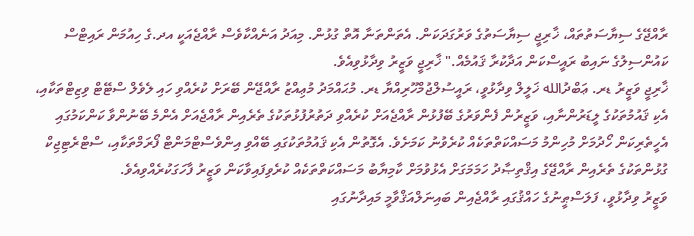ރާއްޖޭގެ ސިޔާސަތުތައް، ޚާރިޖީ ސިޔާސަތުގެ ވަރުގަދަކަން. އެތަންތަނާ އޮތް ގުޅުން. މިއަދު އަނެއްކާވެސް ރާއްޖެއަކީ އދ.ގެ ހިއުމަން ރައިޓްސް ކައުންސިލުގެ ނައިބު ރައީސްކަން އަދާކުރާ ޤައުމެއް." ޚާރިޖީ ވަޒީރު ވިދާޅުވިއެވެ.
ޚާރިޖީ ވަޒީރު ޑރ. ޢަބްދުالله ޚަލީލް ވިދާޅުވީ، ރައީސުލްޖުމްހޫރިއްޔާ ޑރ. މުޙައްމަދު މުޢިއްޒު ރާއްޖޭން ބޭރަށް ކުރެއްވި ހައި ލެވެލް ސްޓޭޓް ވިޒިޓްތަކާއި، އެކި ޤައުމުތަކުގެ ލީޑަރުންނާއި، ވަޒީރުން ފެންވަރުގެ ބޭފުޅުން ރާއްޖެއަށް ކުރެއްވި ދަތުރުފުޅުތަކުގެ ތެރެއިން ރާއްޖެއަށް އެންމެ ބޭނުންވާ ކަންކަމުގައި އެހީތެރިކަން ހޯދުމަށް މުހިންމު މަސައްކަތްތަކެއް ކުރެވުނު ކަމަށެވެ. އެގޮތުން އެކި ޤައުމުތަކުގައި ބޭއްވި އިންވެސްޓްމަންޓް ފޯރަމްތަކާއި، ސްޓްރެޓިޖިކް ގުޅުންތަކުގެ ތެރެއިން ރާއްޖޭގެ އިޤްތިޞާދު ހަމަމަގަށް އެޅުވުމަށް ކާމިޔާބު މަސައްކަތްތަކެއް ކުރެވިފައިވާކަން ވަޒީރު ފާހަގަކުރެއްވިއެވެ.
ވަޒީރު ވިދާޅުވީ، ފަލަސްޠީނުގެ ހައްޤުގައި ރާއްޖެއިން ބައިނަލްއަޤްވާމީ މައިދާނުގައި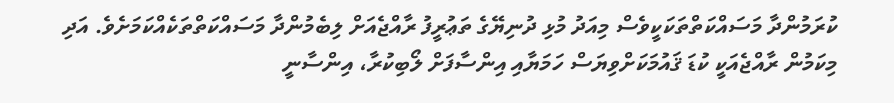ކުރަމުންދާ މަސައްކަތްތަކަކީވެސް މިއަދު މުޅި ދުނިޔޭގެ ތަޢުރީފު ރާއްޖެއަށް ލިބެމުންދާ މަސައްކަތްތަކެއްކަމަށެވެ. އަދި މިކަމުން ރާއްޖެއަކީ ކުޑަ ޤައުމަކަށްވިޔަސް ހަމަޔާއި އިންސާފަށް ލޯބިކުރާ، އިންސާނީ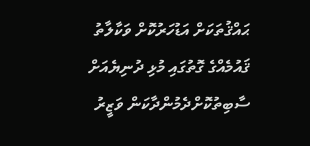ޙައްޤުތަކަށް އަޑުހަރުކޮށް ވަކާލާތު ޤައުމެއްގެ ގޮތުގައި މުޅި ދުނިޔެއަށް ސާބިތުކޮށްދެމުންދާކަން ވަޒީރު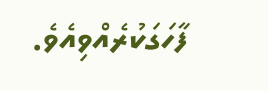ފާހަގަކުރެއްވިއެވެ.